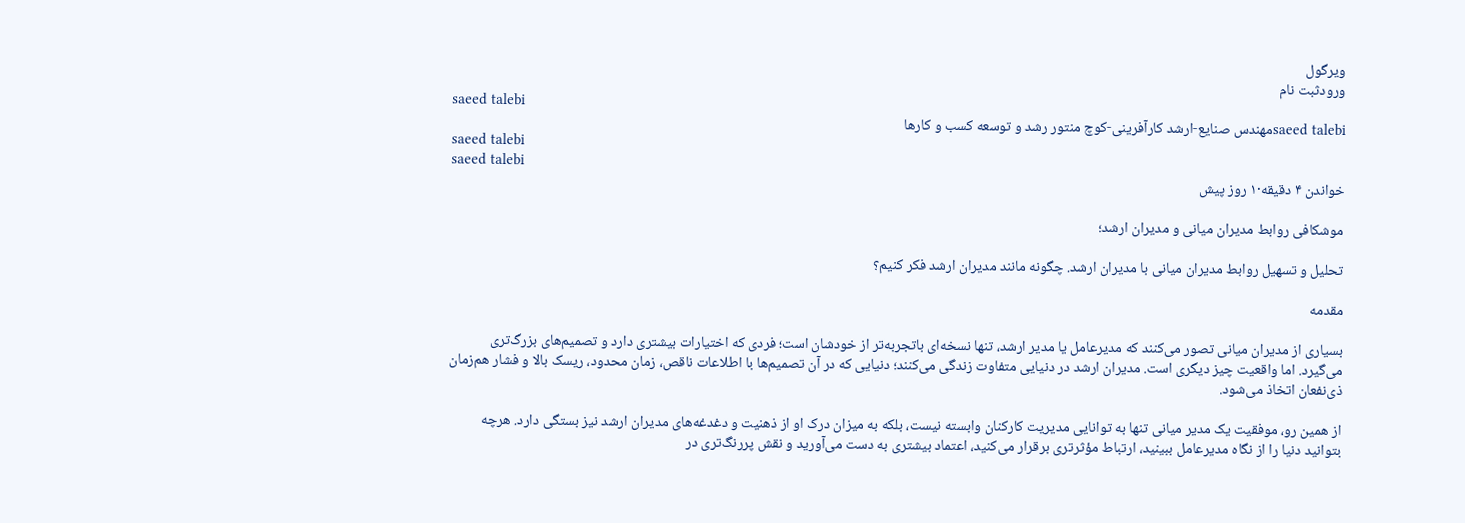ویرگول
ورودثبت نام
saeed talebi
saeed talebiمهندس صنایع-ارشد کارآفرینی-کوچ منتور رشد و توسعه کسب و کارها
saeed talebi
saeed talebi
خواندن ۴ دقیقه·۱ روز پیش

موشکافی روابط مدیران میانی و مدیران ارشد؛

تحلیل و تسهیل روابط مدیران میانی با مدیران ارشد. چگونه مانند مدیران ارشد فکر کنیم؟

مقدمه

بسیاری از مدیران میانی تصور می‌کنند که مدیرعامل یا مدیر ارشد، تنها نسخه‌ای باتجربه‌تر از خودشان است؛ فردی که اختیارات بیشتری دارد و تصمیم‌های بزرگ‌تری می‌گیرد. اما واقعیت چیز دیگری است. مدیران ارشد در دنیایی متفاوت زندگی می‌کنند؛ دنیایی که در آن تصمیم‌ها با اطلاعات ناقص، زمان محدود، ریسک بالا و فشار هم‌زمان ذی‌نفعان اتخاذ می‌شود.

از همین رو، موفقیت یک مدیر میانی تنها به توانایی مدیریت کارکنان وابسته نیست، بلکه به میزان درک او از ذهنیت و دغدغه‌های مدیران ارشد نیز بستگی دارد. هرچه بتوانید دنیا را از نگاه مدیرعامل ببینید، ارتباط مؤثرتری برقرار می‌کنید، اعتماد بیشتری به دست می‌آورید و نقش پررنگ‌تری در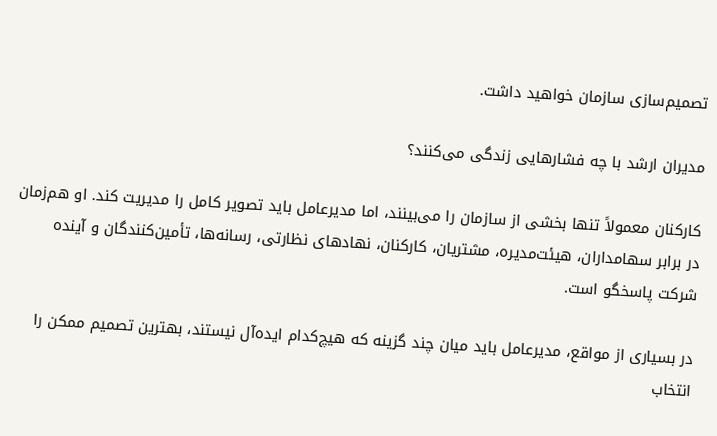تصمیم‌سازی سازمان خواهید داشت.

مدیران ارشد با چه فشارهایی زندگی می‌کنند؟

کارکنان معمولاً تنها بخشی از سازمان را می‌بینند، اما مدیرعامل باید تصویر کامل را مدیریت کند. او هم‌زمان در برابر سهامداران، هیئت‌مدیره، مشتریان، کارکنان، نهادهای نظارتی، رسانه‌ها، تأمین‌کنندگان و آینده شرکت پاسخگو است.

در بسیاری از مواقع، مدیرعامل باید میان چند گزینه که هیچ‌کدام ایده‌آل نیستند، بهترین تصمیم ممکن را انتخاب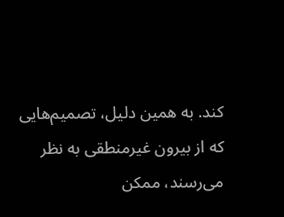کند. به همین دلیل، تصمیم‌هایی که از بیرون غیرمنطقی به نظر می‌رسند، ممکن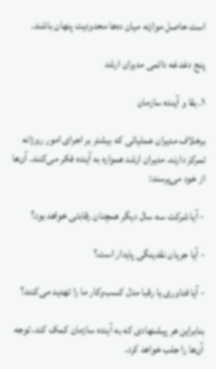است حاصل موازنه میان ده‌ها محدودیت پنهان باشند.

پنج دغدغه دائمی مدیران ارشد

۱. بقا و آینده سازمان

برخلاف مدیران عملیاتی که بیشتر بر اجرای امور روزانه تمرکز دارند، مدیران ارشد همواره به آینده فکر می‌کنند. آن‌ها از خود می‌پرسند:

- آیا شرکت سه سال دیگر همچنان رقابتی خواهد بود؟

- آیا جریان نقدینگی پایدار است؟

- آیا فناوری یا رقبا مدل کسب‌وکار ما را تهدید می‌کنند؟

بنابراین هر پیشنهادی که به آینده سازمان کمک کند، توجه آن‌ها را جلب خواهد کرد.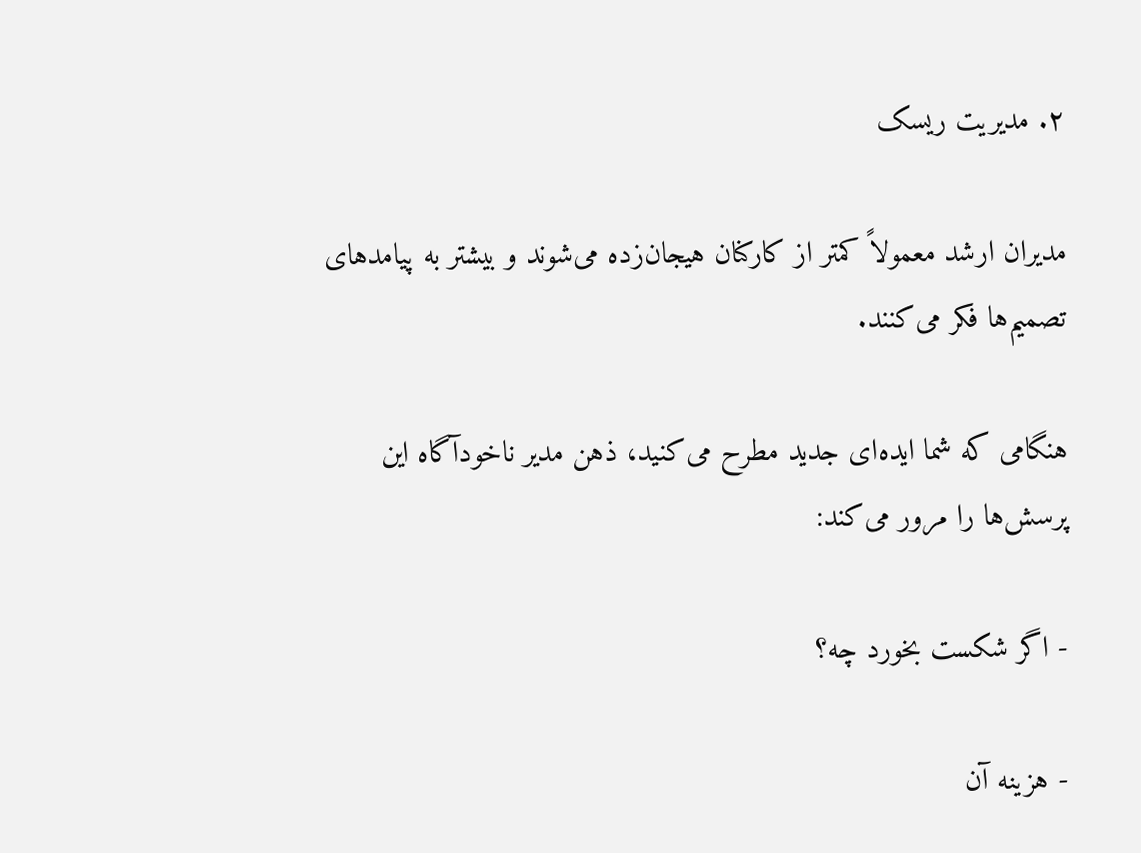۲. مدیریت ریسک

مدیران ارشد معمولاً کمتر از کارکنان هیجان‌زده می‌شوند و بیشتر به پیامدهای تصمیم‌ها فکر می‌کنند.

هنگامی که شما ایده‌ای جدید مطرح می‌کنید، ذهن مدیر ناخودآگاه این پرسش‌ها را مرور می‌کند:

- اگر شکست بخورد چه؟

- هزینه آن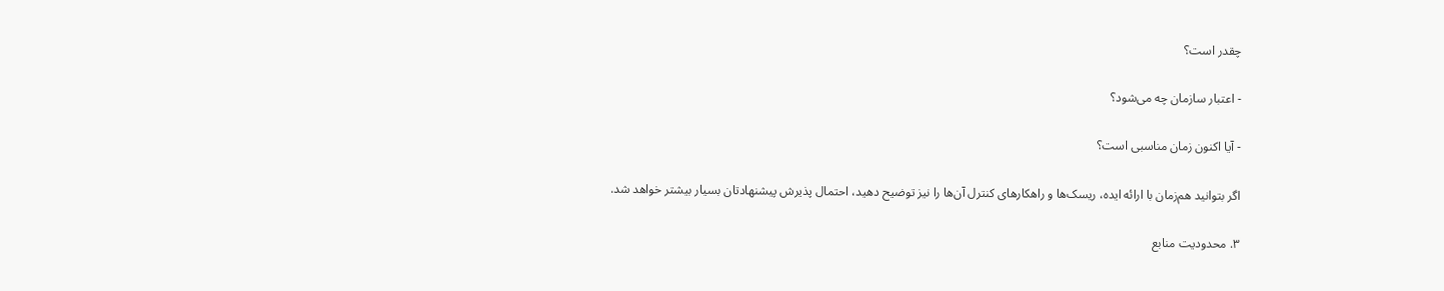چقدر است؟

- اعتبار سازمان چه می‌شود؟

- آیا اکنون زمان مناسبی است؟

اگر بتوانید هم‌زمان با ارائه ایده، ریسک‌ها و راهکارهای کنترل آن‌ها را نیز توضیح دهید، احتمال پذیرش پیشنهادتان بسیار بیشتر خواهد شد.

۳. محدودیت منابع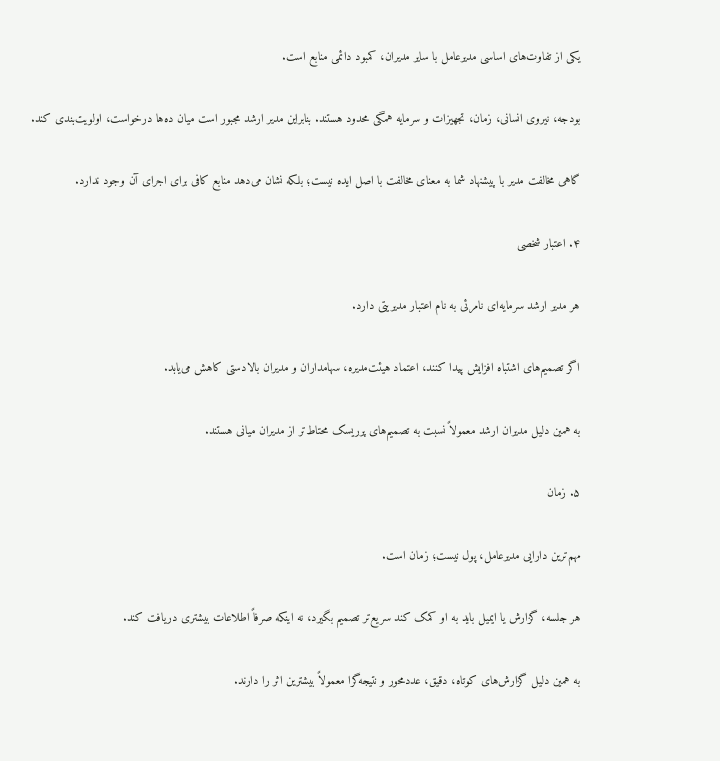یکی از تفاوت‌های اساسی مدیرعامل با سایر مدیران، کمبود دائمی منابع است.

بودجه، نیروی انسانی، زمان، تجهیزات و سرمایه همگی محدود هستند. بنابراین مدیر ارشد مجبور است میان ده‌ها درخواست، اولویت‌بندی کند.

گاهی مخالفت مدیر با پیشنهاد شما به معنای مخالفت با اصل ایده نیست؛ بلکه نشان می‌دهد منابع کافی برای اجرای آن وجود ندارد.

۴. اعتبار شخصی

هر مدیر ارشد سرمایه‌ای نامرئی به نام اعتبار مدیریتی دارد.

اگر تصمیم‌های اشتباه افزایش پیدا کنند، اعتماد هیئت‌مدیره، سهامداران و مدیران بالادستی کاهش می‌یابد.

به همین دلیل مدیران ارشد معمولاً نسبت به تصمیم‌های پرریسک محتاط‌تر از مدیران میانی هستند.

۵. زمان

مهم‌ترین دارایی مدیرعامل، پول نیست؛ زمان است.

هر جلسه، گزارش یا ایمیل باید به او کمک کند سریع‌تر تصمیم بگیرد، نه اینکه صرفاً اطلاعات بیشتری دریافت کند.

به همین دلیل گزارش‌های کوتاه، دقیق، عددمحور و نتیجه‌گرا معمولاً بیشترین اثر را دارند.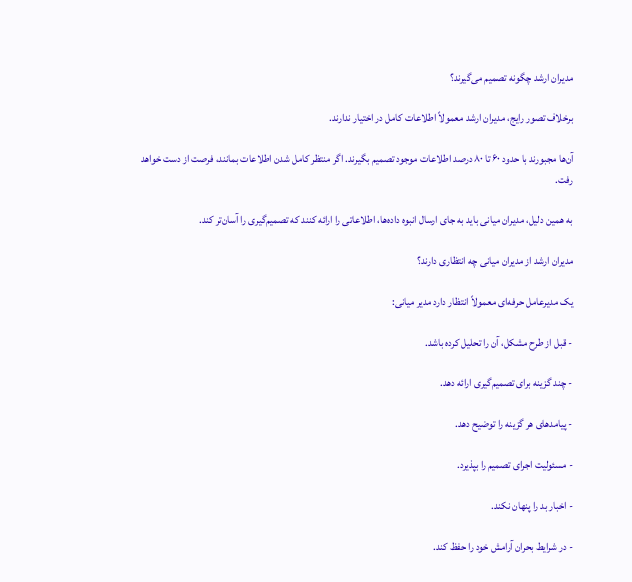مدیران ارشد چگونه تصمیم می‌گیرند؟

برخلاف تصور رایج، مدیران ارشد معمولاً اطلاعات کامل در اختیار ندارند.

آن‌ها مجبورند با حدود ۶۰ تا ۸۰ درصد اطلاعات موجود تصمیم بگیرند. اگر منتظر کامل شدن اطلاعات بمانند، فرصت از دست خواهد رفت.

به همین دلیل، مدیران میانی باید به جای ارسال انبوه داده‌ها، اطلاعاتی را ارائه کنند که تصمیم‌گیری را آسان‌تر کند.

مدیران ارشد از مدیران میانی چه انتظاری دارند؟

یک مدیرعامل حرفه‌ای معمولاً انتظار دارد مدیر میانی:

- قبل از طرح مشکل، آن را تحلیل کرده باشد.

- چند گزینه برای تصمیم‌گیری ارائه دهد.

- پیامدهای هر گزینه را توضیح دهد.

- مسئولیت اجرای تصمیم را بپذیرد.

- اخبار بد را پنهان نکند.

- در شرایط بحران آرامش خود را حفظ کند.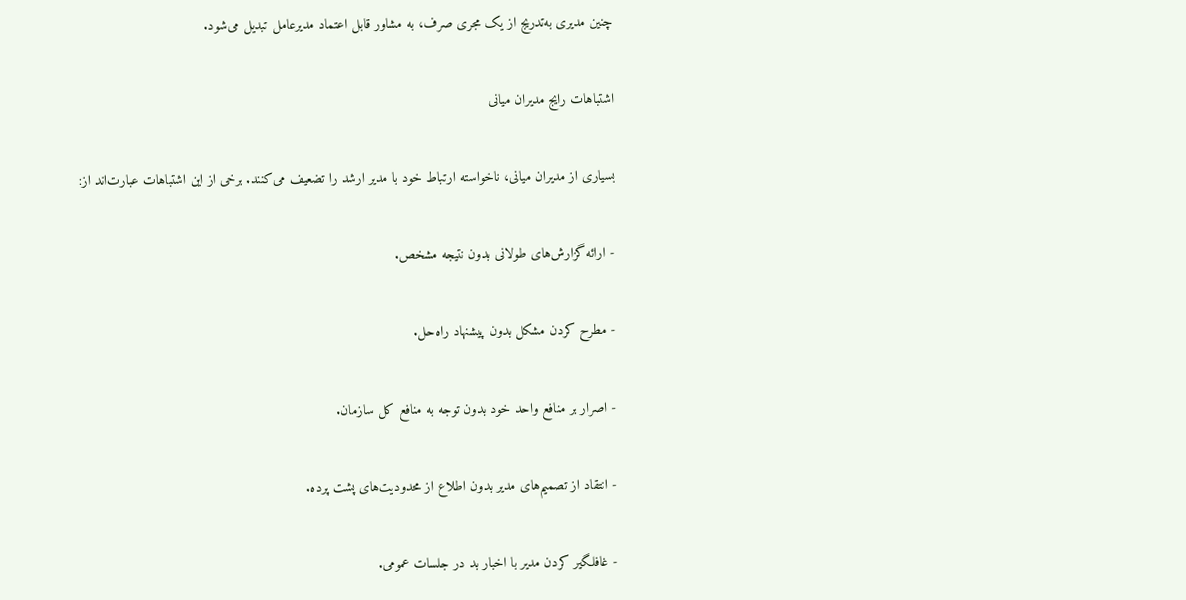چنین مدیری به‌تدریج از یک مجری صرف، به مشاور قابل اعتماد مدیرعامل تبدیل می‌شود.

اشتباهات رایج مدیران میانی

بسیاری از مدیران میانی، ناخواسته ارتباط خود با مدیر ارشد را تضعیف می‌کنند. برخی از این اشتباهات عبارت‌اند از:

- ارائه گزارش‌های طولانی بدون نتیجه مشخص.

- مطرح کردن مشکل بدون پیشنهاد راه‌حل.

- اصرار بر منافع واحد خود بدون توجه به منافع کل سازمان.

- انتقاد از تصمیم‌های مدیر بدون اطلاع از محدودیت‌های پشت پرده.

- غافلگیر کردن مدیر با اخبار بد در جلسات عمومی.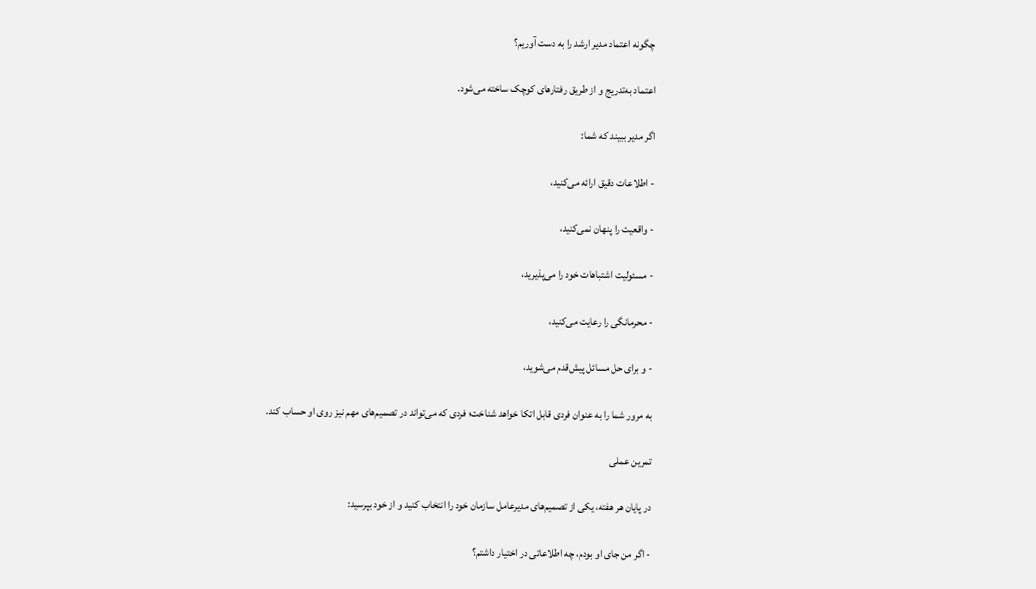چگونه اعتماد مدیر ارشد را به دست آوریم؟

اعتماد به‌تدریج و از طریق رفتارهای کوچک ساخته می‌شود.

اگر مدیر ببیند که شما:

- اطلاعات دقیق ارائه می‌کنید،

- واقعیت را پنهان نمی‌کنید،

- مسئولیت اشتباهات خود را می‌پذیرید،

- محرمانگی را رعایت می‌کنید،

- و برای حل مسائل پیش‌قدم می‌شوید،

به مرور شما را به عنوان فردی قابل اتکا خواهد شناخت؛ فردی که می‌تواند در تصمیم‌های مهم نیز روی او حساب کند.

تمرین عملی

در پایان هر هفته، یکی از تصمیم‌های مدیرعامل سازمان خود را انتخاب کنید و از خود بپرسید:

- اگر من جای او بودم، چه اطلاعاتی در اختیار داشتم؟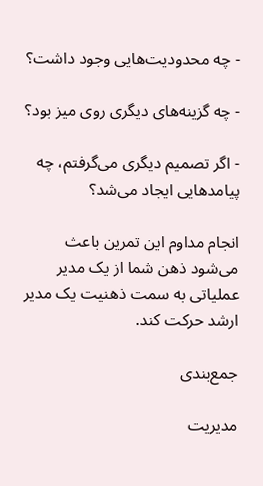- چه محدودیت‌هایی وجود داشت؟

- چه گزینه‌های دیگری روی میز بود؟

- اگر تصمیم دیگری می‌گرفتم، چه پیامدهایی ایجاد می‌شد؟

انجام مداوم این تمرین باعث می‌شود ذهن شما از یک مدیر عملیاتی به سمت ذهنیت یک مدیر ارشد حرکت کند.

جمع‌بندی

مدیریت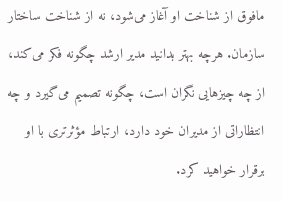مافوق از شناخت او آغاز می‌شود، نه از شناخت ساختار سازمان. هرچه بهتر بدانید مدیر ارشد چگونه فکر می‌کند، از چه چیزهایی نگران است، چگونه تصمیم می‌گیرد و چه انتظاراتی از مدیران خود دارد، ارتباط مؤثرتری با او برقرار خواهید کرد.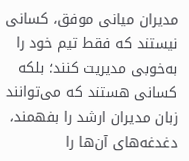مدیران میانی موفق، کسانی نیستند که فقط تیم خود را به‌خوبی مدیریت کنند؛ بلکه کسانی هستند که می‌توانند زبان مدیران ارشد را بفهمند، دغدغه‌های آن‌ها را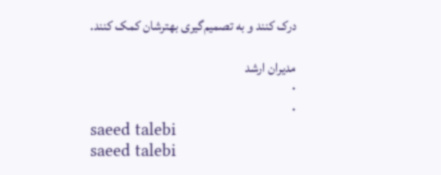درک کنند و به تصمیم‌گیری بهترشان کمک کنند.

مدیران ارشد
۰
۰
saeed talebi
saeed talebi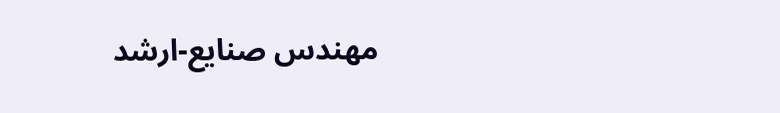مهندس صنایع-ارشد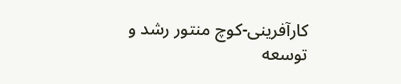کارآفرینی-کوچ منتور رشد و توسعه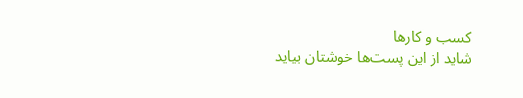کسب و کارها
شاید از این پست‌ها خوشتان بیاید